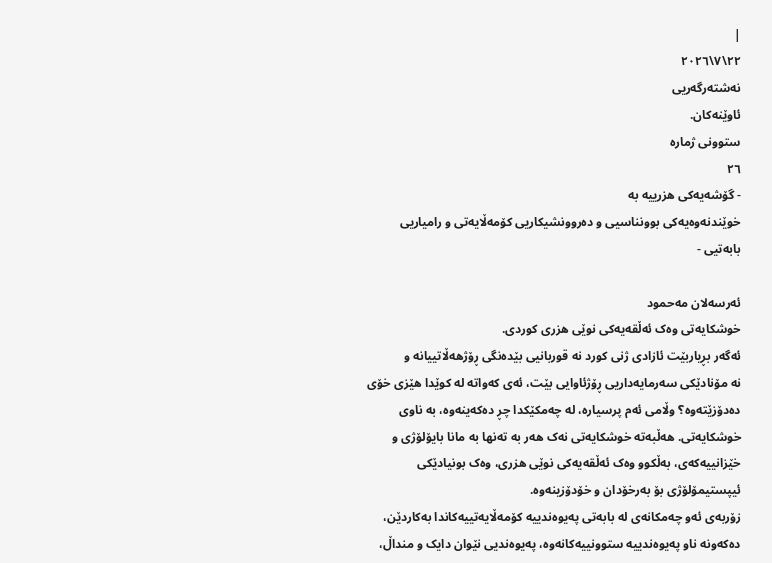|
٢٢\٧\٢٠٢٦
نەشتەرگەریی
ئاوێنەکان.
ستوونی ژمارە
٢٦
- گۆشەیەکی هزرییە بە
خوێندنەوەیەکی بوونناسیی و دەروونشیکاریی کۆمەڵایەتی و رامیاریی
بابەتیی -

ئەرسەلان مەحمود
خوشکایەتی وەک ئەڵقەیەکی نوێی هزری کوردی.
ئەگەر بڕیاربێت ئازادی ژنی کورد نە قوربانیی بێدەنگی ڕۆژهەڵاتییانە و
نە مۆنادێکی سەرمایەداریی ڕۆژئاوایی بێت، ئەی کەواتە لە کوێدا هێزی خۆی
دەدۆزێتەوە؟ وڵامی ئەم پرسیارە، لە چەمکێکدا چڕ دەکەینەوە، بە ناوی
خوشکایەتی. هەڵبەتە خوشکایەتی نەک هەر بە تەنها بە مانا بایۆلۆژی و
خێزانییەکەی، بەڵکوو وەک ئەڵقەیەکی نوێی هزری، وەک بونیادێکی
ئیپستیمۆلۆژی بۆ بەرخۆدان و خۆدۆزینەوە.
زۆربەی ئەو چەمکانەی لە بابەتی پەیوەندییە کۆمەڵایەتییەکاندا بەکاردێن،
دەکەونە ناو پەیوەندییە ستوونییەکانەوە، پەیوەندیی نێوان دایک و منداڵ،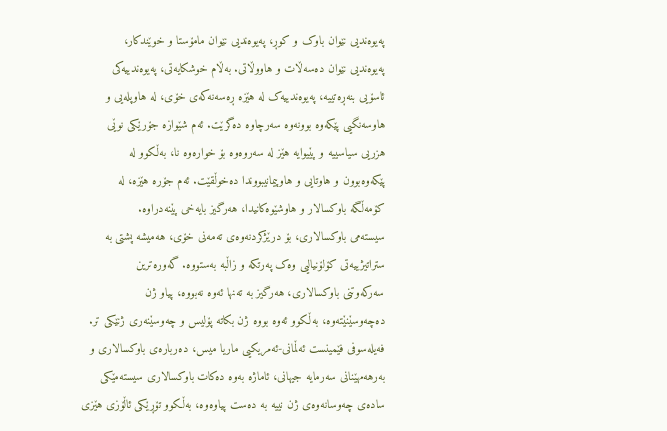پەیوەندیی نێوان باوک و کوڕ، پەیوەندیی نێوان مامۆستا و خوێندکار،
پەیوەندیی نێوان دەسەڵات و هاووڵاتی. بەڵام خوشکایەتی، پەیوەندییەکی
ئاسۆیی بنەڕەتییە، پەیوەندییەک لە هێزە ڕەسەنەکەی خۆی، لە هاوپلەیی و
هاوسەنگیی پێکەوە بوونەوە سەرچاوە دەگرێت. ئەم شێوازە جۆرێکی نوێی
هزریی سیاسییە و پێیوایە هێز لە سەروەوە بۆ خوارەوە نا، بەڵکوو لە
پێکەوەبوون و هاوتایی و هاوپیمانیبووندا دەخوڵقێت. ئەم جۆرە هێزە، لە
کۆمەڵگە باوکسالار و هاوشێوەکانیدا، هەرگیز بایەخی پێنەدراوە.
سیستەمی باوکسالاری، بۆ درێژکردنەوەی تەمەنی خۆی، هەمیشە پشتی بە
ستراتیژییەتی کۆلۆنیالیی وەک پەرتکە و زاڵبە بەستووە. گەورەترین
سەرکەوتنی باوکسالاری، هەرگیز بە تەنها ئەوە نەبووە، پیاو ژن
دەچەوسێنێتەوە، بەڵکوو ئەوە بووە ژن بکاتە پۆلیس و چەوسێنەری ژنێکی تر.
فەیلەسوفی فێمینست ئەڵمانی-ئەمریکیی ماریا میس، دەربارەی باوکسالاری و
بەرهەمهێنانی سەرمایە جیهانی، ئاماژە بەوە دەکات باوکسالاری سیستەمێکی
سادەی چەوسانەوەی ژن نییە بە دەست پیاوەوە، بەڵکوو تۆڕێکی ئاڵۆزی هێزی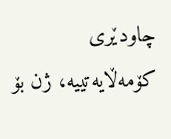چاودێری کۆمەڵایەتییە، ژن بۆ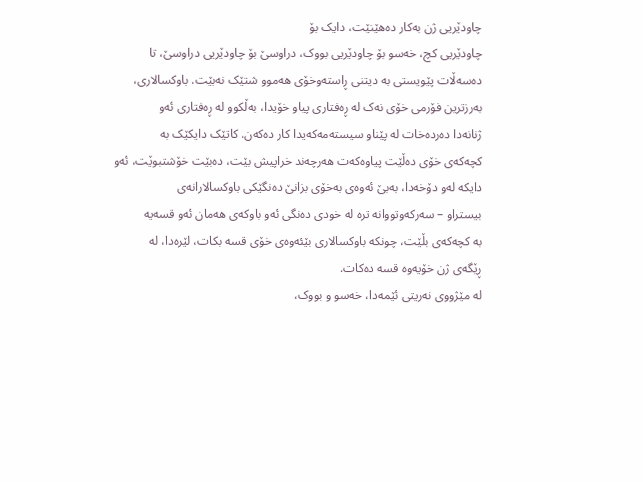چاودێریی ژن بەکار دەهێنێت، دایک بۆ
چاودێریی کچ، خەسو بۆ چاودێریی بووک، دراوسێ بۆ چاودێریی دراوسێ، تا
دەسەڵات پێویستی بە دیتنی ڕاستەوخۆی هەموو شتێک نەبێت. باوکسالاری،
بەرزترین فۆرمی خۆی نەک لە ڕەفتاری پیاو خۆیدا، بەڵکوو لە ڕەفتاری ئەو
ژنانەدا دەردەخات لە پێناو سیستەمەکەیدا کار دەکەن. کاتێک دایکێک بە
کچەکەی خۆی دەڵێت پیاوەکەت هەرچەند خراپیش بێت، دەبێت خۆشتبوێت، ئەو
دایکە لەو دۆخەدا، بەبێ ئەوەی بەخۆی بزانێ دەنگێکی باوکسالارانەی
بیستراو – سەرکەوتووانە ترە لە خودی دەنگی ئەو باوکەی هەمان ئەو قسەیە
بە کچەکەی بڵێت، چونکە باوکسالاری بێئەوەی خۆی قسە بکات، لێرەدا، لە
ڕێگەی ژن خۆیەوە قسە دەکات.
لە مێژووی نەریتی ئێمەدا، خەسو و بووک،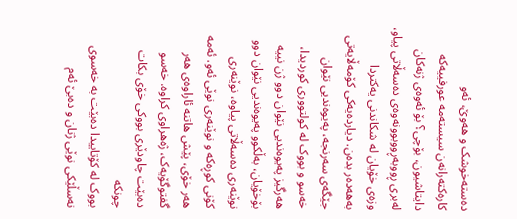دەستەخوشک و هەوێ، ئەو
کارەکتەرانەن سیستەمە عورفییەکە دایتاشیون، بۆچی؟ بۆ ئەوەی ژنەکان
لەبری ڕووبەڕووبوونەوەی دەسەڵاتی پیاو، وزەی خۆیان لە شکاندنی یەکتردا
بەهەدەر بدەن. دیاردەیەکی کۆمەڵایەتی جێگەی سەرنجە، پەیوەندیی نێوان
خەسو و بووک لە کولتووری کوردیدا، هەرگیز پەیوەندیی نێوان دوو ژن نییە
بۆخۆیان، بەڵکوو پەیوەندیی نێوان دوو نوێنەری دەسەڵاتی پیاوە، نوێنەری
کۆنی کوڕەکە و نوێنەری نوێی ئەو. ئەمە هەر خۆی، پێش هاتنە ئاراوەی هەر
گفتوگۆیەک، ژەهراوی کراوە. خەسو دەبێت چاودێری بووکی خۆی بکات چونکە
بووک لە کۆتاییدا دەبێت بە خەسوی نەسڵێکی نوێی ژنان و دەبێ ئەم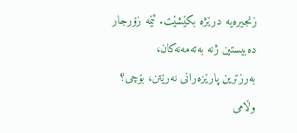زنجیرەیە درێژە بکێشێت. ئێمە زۆرجار دەبیستین ژنە بەتەمەنەکان،
بەرزترین پارێزەرانی نەرێتن، بۆچی؟ وڵامی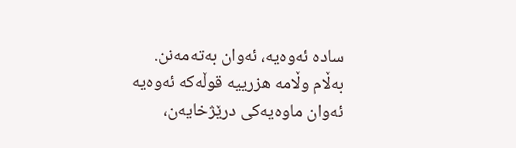سادە ئەوەیە، ئەوان بەتەمەنن.
بەڵام وڵامە هزرییە قوڵەکە ئەوەیە ئەوان ماوەیەکی درێژخایەن،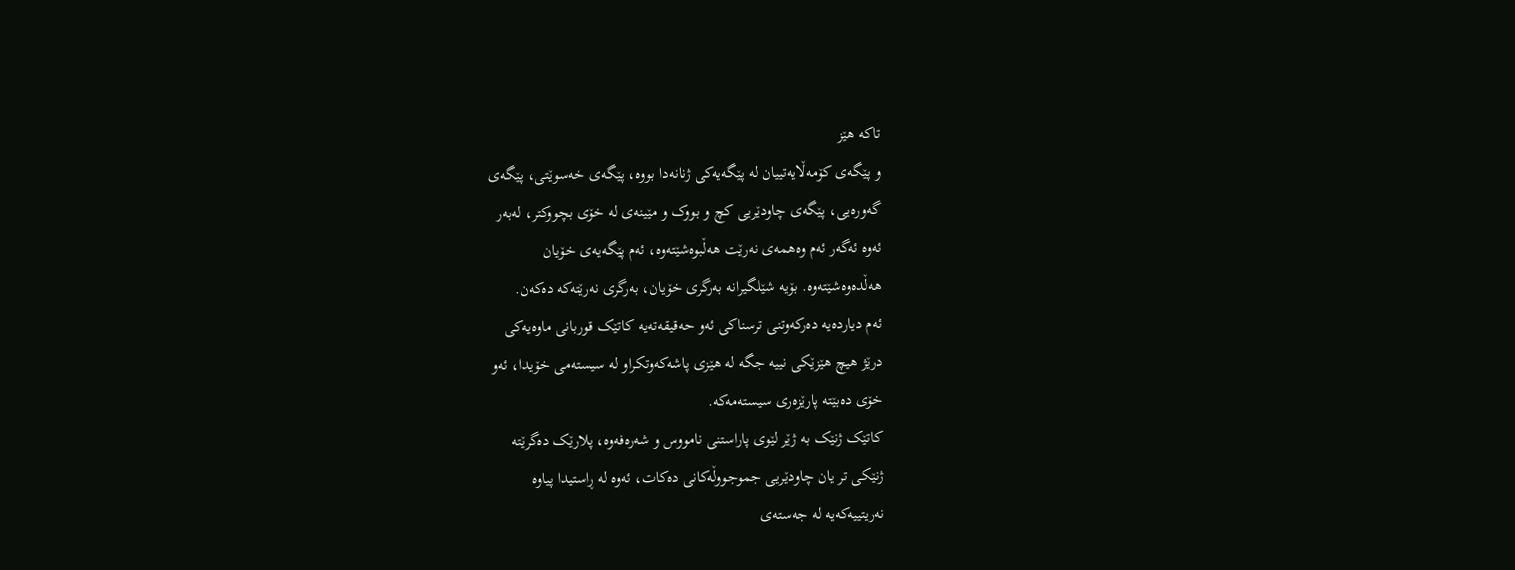تاکە هێز
و پێگەی کۆمەڵایەتییان لە پێگەیەکی ژنانەدا بووە، پێگەی خەسوێتی، پێگەی
گەورەیی، پێگەی چاودێریی کچ و بووک و مێینەی لە خۆی بچووکتر، لەبەر
ئەوە ئەگەر ئەم وەهمەی نەرێت هەڵبوەشێتەوە، ئەم پێگەیەی خۆیان
هەڵدەوەشێتەوە. بۆیە شێلگیرانە بەرگری خۆیان، بەرگری نەرێتەکە دەکەن.
ئەم دیاردەیە دەرکەوتنی ترسناکی ئەو حەقیقەتەیە کاتێک قوربانی ماوەیەکی
درێژ هیچ هێزێکی نییە جگە لە هێزی پاشەکەوتکراو لە سیستەمی خۆیدا، ئەو
خۆی دەبێتە پارێزەری سیستەمەکە.
کاتێک ژنێک بە ژێر لێوی پاراستنی نامووس و شەرەفەوە، پلارێک دەگرێتە
ژنێکی تر یان چاودێریی جموجووڵەکانی دەکات، ئەوە لە ڕاستیدا پیاوە
نەریتییەکەیە لە جەستەی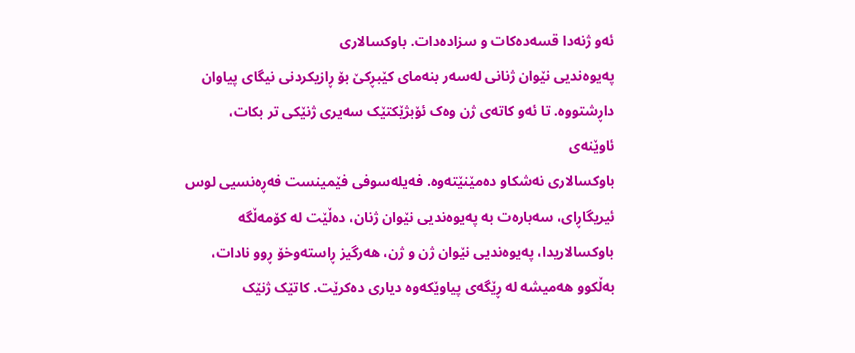ئەو ژنەدا قسەدەکات و سزادەدات. باوکسالاری
پەیوەندیی نێوان ژنانی لەسەر بنەمای کێبڕکێ بۆ ڕازیکردنی نیگای پیاوان
داڕشتووە. تا ئەو کاتەی ژن وەک ئۆبژێکتێک سەیری ژنێکی تر بکات، ئاوێنەی
باوکسالاری نەشکاو دەمێنێتەوە. فەیلەسوفی فێمینست فەڕەنسیی لوس
ئیریگاڕای، سەبارەت بە پەیوەندیی نێوان ژنان، دەڵێت لە کۆمەڵگە
باوکسالاریدا، پەیوەندیی نێوان ژن و ژن، هەرگیز ڕاستەوخۆ ڕوو نادات،
بەڵکوو هەمیشە لە ڕێگەی پیاوێکەوە دیاری دەکرێت. کاتێک ژنێک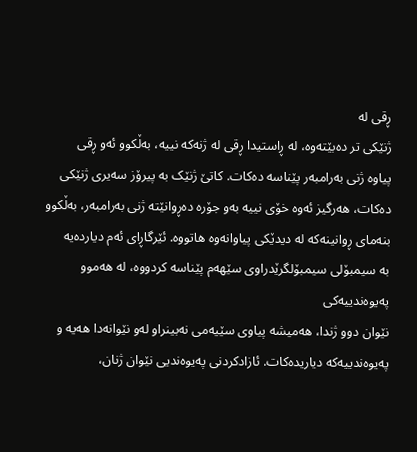ڕقی لە
ژنێکی تر دەبێتەوە، لە ڕاستیدا ڕقی لە ژنەکە نییە، بەڵکوو ئەو ڕقی
پیاوە ژنی بەرامبەر پێناسە دەکات. کاتێ ژنێک بە پیرۆز سەیری ژنێکی
دەکات، هەرگیز ئەوە خۆی نییە بەو جۆرە دەڕوانێتە ژنی بەرامبەر، بەڵکوو
بنەمای ڕوانینەکە لە دیدێکی پیاوانەوە هاتووە. ئێرگاڕای ئەم دیاردەیە
بە سیمبۆلی سیمبۆلگرێدراوی سێهەم پێناسە کردووە، لە هەموو پەیوەندییەکی
نێوان دوو ژندا، هەمیشە پیاوی سێیەمی نەبینراو لەو نێوانەدا هەیە و
پەیوەندییەکە دیاریدەکات. ئازادکردنی پەیوەندیی نێوان ژنان،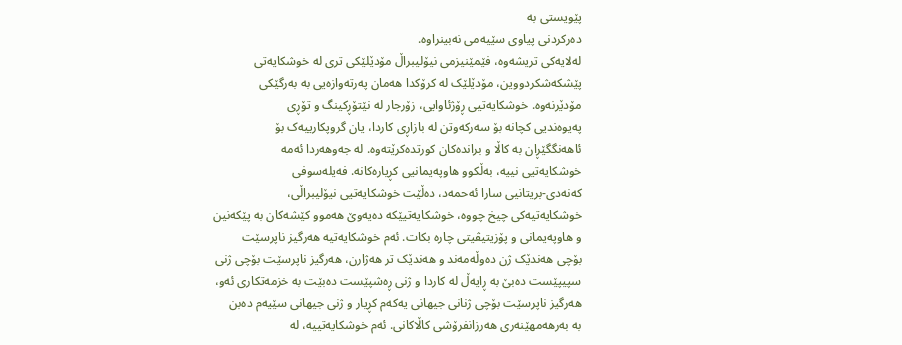پێویستی بە
دەرکردنی پیاوی سێیەمی نەبینراوە.
لەلایەکی تریشەوە، فێمێنیزمی نیۆلیبراڵ مۆدێلێکی تری لە خوشکایەتی
پێشکەشکردووین، مۆدێلێک لە کرۆکدا هەمان پەرتەوازەیی بە بەرگێکی
مۆدێرنەوە. خوشکایەتیی ڕۆژئاوایی، زۆرجار لە نێتۆڕکینگ و تۆڕی
پەیوەندیی کچانە بۆ سەرکەوتن لە بازاڕی کاردا، یان گروپکارییەک بۆ
ئاهەنگگێڕان بە کاڵا و براندەکان کورتدەکرێتەوە. لە جەوهەردا ئەمە
خوشکایەتیی نییە، بەڵکوو هاوپەیمانیی کڕیارەکانە. فەیلەسوفی
کەنەدی-بریتانیی سارا ئەحمەد، دەڵێت خوشکایەتیی نیۆلیبراڵی،
خوشکایەتیەکی چیخ چووە، خوشکایەتیێکە دەیەوێ هەموو کێشەکان بە پێکەنین
و هاوپەیمانی و پۆزیتیڤیتی چارە بکات. ئەم خوشکایەتیە هەرگیز ناپرسێت
بۆچی هەندێک ژن دەوڵەمەند و هەندێک تر هەژارن، هەرگیز ناپرسێت بۆچی ژنی
سپیپێست دەبێ بە ڕایەڵ لە کاردا و ژنی ڕەشپێست دەبێت بە خزمەتکاری ئەو،
هەرگیز ناپرسێت بۆچی ژنانی جیهانی یەکەم کڕیار و ژنی جیهانی سێیەم دەبن
بە بەرهەمهێنەری هەرزانفرۆشی کاڵاکانی. ئەم خوشکایەتییە، لە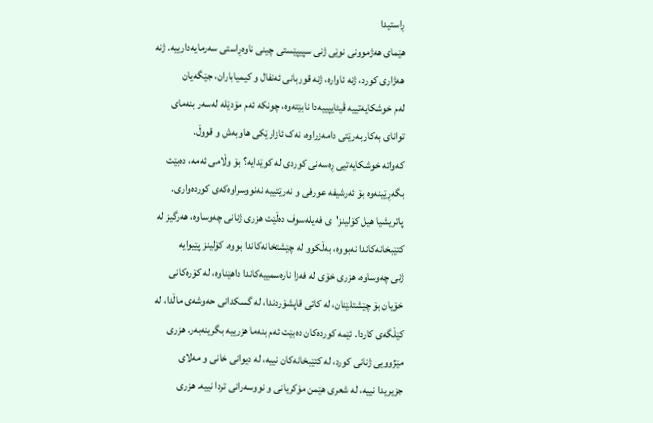ڕاستیدا
هێمای هەژموونی نوێی ژنی سپیپێستی چینی ناوەڕاستی سەرمایەدارییە. ژنە
هەژاری کورد، ژنە ئاوارە، ژنە قوربانی ئەنفال و کیمیاباران، جێگەیان
لەم خوشکایەتییە ڤیئایپییەدا نابێتەوە، چونکە ئەم مۆدێلە لەسەر بنەمای
توانای بەکاربەرێتی دامەزراوە، نەک ئازارێکی هاوبەش و قووڵ.
کەواتە خوشکایەتیی ڕەسەنی کوردی لە کوێدایە؟ بۆ وڵامی ئەمە، دەبێت
بگەڕێینەوە بۆ ئەرشیفە عورفی و نەرێتییە نەنووسراوەکەی کوردەواری.
پاتریشیا هیل کۆلینز'ی فەیلەسوف دەڵێت هزری ژنانی چەوساوە، هەرگیز لە
کتێبخانەکاندا نەبووە، بەڵکوو لە چێشتخانەکاندا بووە. کۆلینز پێیوایە
ژنی چەوساوە، هزری خۆی لە فەزا نارەسمییەکاندا داهێناوە، لە کۆرەکانی
خۆیان بۆ چێشتلێنان، لە کاتی قاپشۆردندا، لە گسکدانی حەوشەی ماڵدا، لە
کێڵگەی کاردا. ئێمە کوردەکان دەبێت ئەم بنەما هزرییە بگرینەبەر. هزری
مێژوویی ژنانی کورد، لە کتێبخانەکان نییە، لە دیوانی خانی و مەلای
جزیریدا نییە، لە شعری هێمن مۆکریانی و نووسەرانی تردا نییە. هزری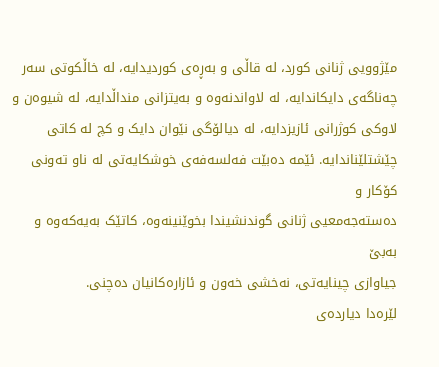مێژوویی ژنانی کورد، لە قاڵی و بەڕەی کوردیدایە، لە خاڵکوتی سەر
چەناگەی دایکاندایە، لە لاواندنەوە و بەیتزانی منداڵدایە، لە شیوەن و
لاوکی کوژرانی ئازیزدایە، لە دیالۆگی نێوان دایک و کچ لە کاتی
چێشتلێناندایە. ئێمە دەبێت فەلسەفەی خوشکایەتی لە ناو تەونی کۆکار و
دەستەجەمعیی ژنانی گوندنشیندا بخوێنینەوە، کاتێک بەیەکەوە و بەبێ
جیاوازی چینایەتی، نەخشی خەون و ئازارەکانیان دەچنی.
لێرەدا دیاردەی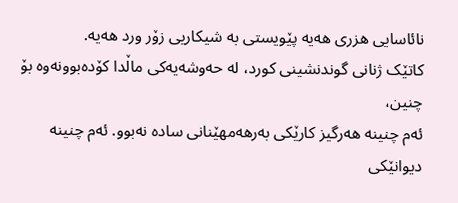نائاسایی هزری هەیە پێویستی بە شیکاریی زۆر ورد هەیە.
کاتێک ژنانی گوندنشینی کورد، لە حەوشەیەکی ماڵدا کۆدەبوونەوە بۆ چنین،
ئەم چنینە هەرگیز کارێکی بەرهەمهێنانی سادە نەبوو. ئەم چنینە دیوانێکی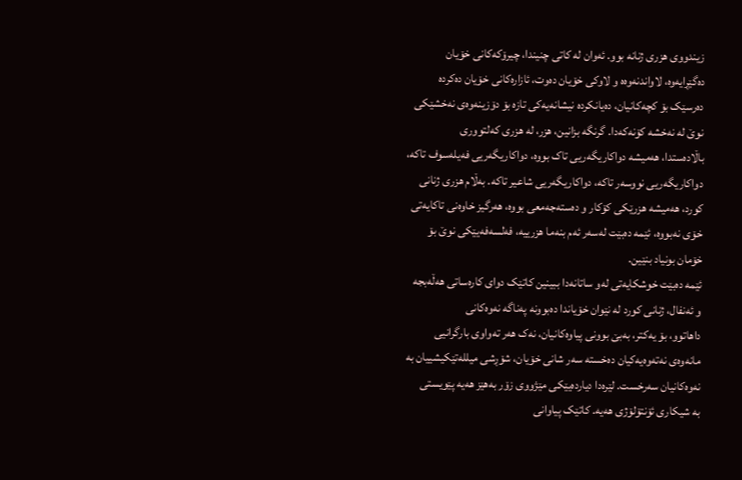زیندووی هزری ژنانە بوو. ئەوان لە کاتی چنیندا، چیرۆکەکانی خۆیان
دەگێڕایەوە، لاواندنەوەە و لاوکی خۆیان دەوت، ئازارەکانی خۆیان دەکردە
دەرسێک بۆ کچەکانیان، دەیانکردە نیشانەیەکی تازە بۆ دۆزینەوەی نەخشێکی
نوێ لە نەخشە کۆنەکەدا. گرنگە بزانین، هزر، لە هزری کەلتووری
باڵادەستدا، هەمیشە دواکاریگەریی تاک بووە، دواکاریگەریی فەیلەسوف تاکە،
دواکاریگەریی نووسەر تاکە، دواکاریگەریی شاعیر تاکە. بەڵام هزری ژنانی
کورد، هەمیشە هزرێکی کۆکار و دەستەجەمعی بووە، هەرگیز خاوەنی تاکایەتی
خۆی نەبووە، ئێمە دەبێت لەسەر ئەم بنەما هزرییە، فەلسەفەیێکی نوێ بۆ
خۆمان بونیاد بنێین.
ئێمە دەبێت خوشکایەتی لەو ساتانەدا ببینین کاتێک دوای کارەساتی هەڵەبجە
و ئەنفال، ژنانی کورد لە نێوان خۆیاندا دەبوونە پەناگە نەوەکانی
داهاتوو، بۆ یەکتر، بەبێ بوونی پیاوەکانیان، نەک هەر تەواوی بارگرانیی
مانەوەی نەتەوەیەکیان دەخستە سەر شانی خۆیان، شۆڕشی میللەتێکیشییان بە
نەوەکانیان سەرخست. لێرەدا دیاردەیێکی مێژووی زۆر بەهێز هەیە پێویستی
بە شیکاری ئۆنتۆلۆژی هەیە. کاتێک پیاوانی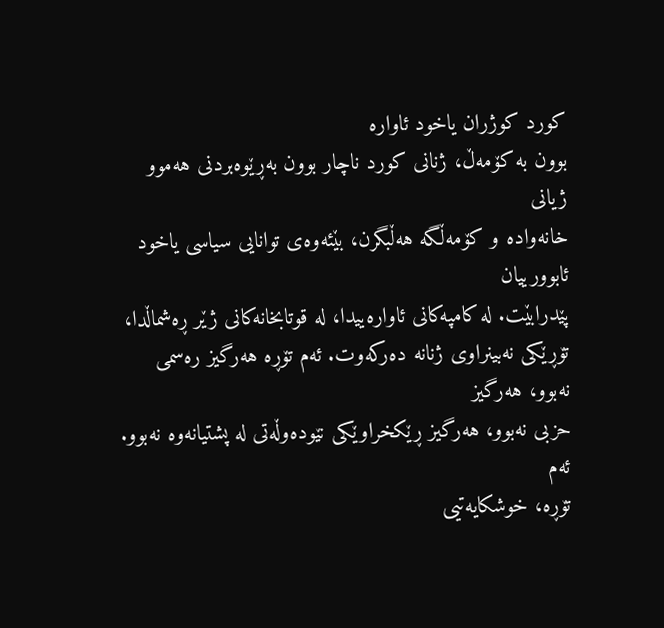کورد کوژران یاخود ئاوارە
بوون بە کۆمەڵ، ژنانی کورد ناچار بوون بەڕێوەبردنی هەموو ژیانی
خانەوادە و کۆمەڵگە هەڵبگرن، بێئەوەی توانایی سیاسی یاخود ئابوورییان
پێدرابێت. لە کامپەکانی ئاوارەییدا، لە قوتابخانەکانی ژێر ڕەشماڵدا،
تۆڕێکی نەبینراوی ژنانە دەرکەوت. ئەم تۆڕە هەرگیز رەسمی نەبوو، هەرگیز
حزبی نەبوو، هەرگیز ڕێکخراوێکی نێودەوڵەتی لە پشتیانەوە نەبوو. ئەم
تۆڕە، خوشکایەتیی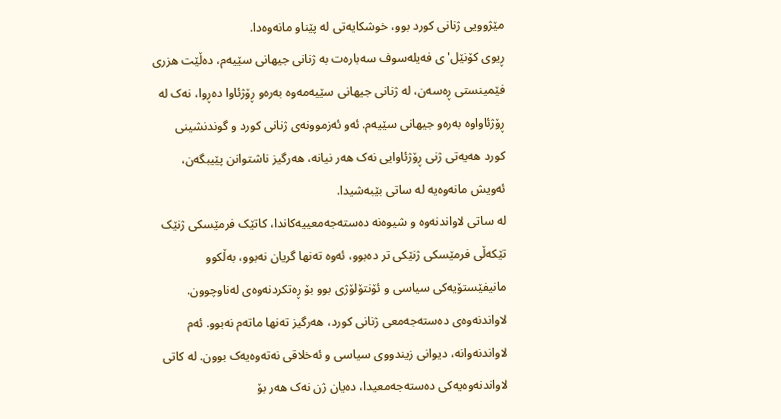مێژوویی ژنانی کورد بوو، خوشکایەتی لە پێناو مانەوەدا.
ڕیوی کۆنێل'ی فەیلەسوف سەبارەت بە ژنانی جیهانی سێیەم، دەڵێت هزری
فێمینستی ڕەسەن، لە ژنانی جیهانی سێیەمەوە بەرەو ڕۆژئاوا دەڕوا، نەک لە
ڕۆژئاواوە بەرەو جیهانی سێیەم. ئەو ئەزموونەی ژنانی کورد و گوندنشینی
کورد هەیەتی ژنی ڕۆژئاوایی نەک هەر نیانە، هەرگیز ناشتوانن پێیبگەن،
ئەویش مانەوەیە لە ساتی بێبەشیدا.
لە ساتی لاواندنەوە و شیوەنە دەستەجەمعییەکاندا، کاتێک فرمێسکی ژنێک
تێکەڵی فرمێسکی ژنێکی تر دەبوو، ئەوە تەنها گریان نەبوو، بەڵکوو
مانیفێستۆیەکی سیاسی و ئۆنتۆلۆژی بوو بۆ ڕەتکردنەوەی لەناوچوون.
لاواندنەوەی دەستەجەمعی ژنانی کورد، هەرگیز تەنها ماتەم نەبوو. ئەم
لاواندنەوانە، دیوانی زیندووی سیاسی و ئەخلاقی نەتەوەیەک بوون. لە کاتی
لاواندنەوەیەکی دەستەجەمعیدا، دەیان ژن نەک هەر بۆ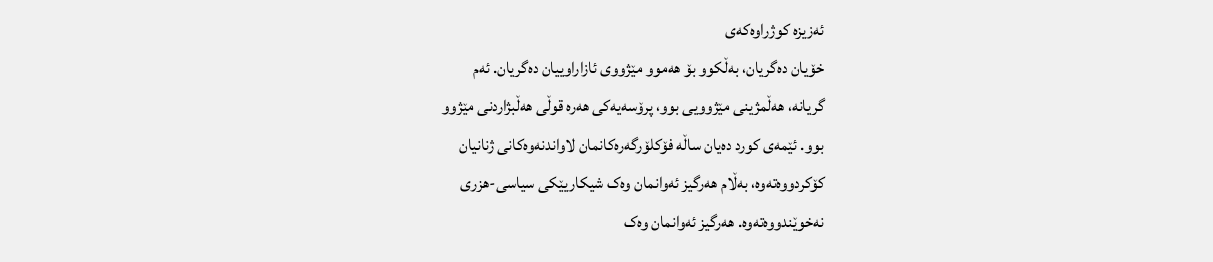ئەزیزە کوژراوەکەی
خۆیان دەگریان، بەڵکوو بۆ هەموو مێژووی ئازاراوییان دەگریان. ئەم
گریانە، هەڵمژینی مێژوویی بوو، پرۆسەیەکی هەرە قوڵی هەڵبژاردنی مێژوو
بوو. ئێمەی کورد دەیان ساڵە فۆکلۆرگەرەکانمان لاواندنەوەکانی ژنانیان
کۆکردووەتەوە، بەڵام هەرگیز ئەوانمان وەک شیکاریێکی سیاسی-هزری
نەخوێندووەتەوە. هەرگیز ئەوانمان وەک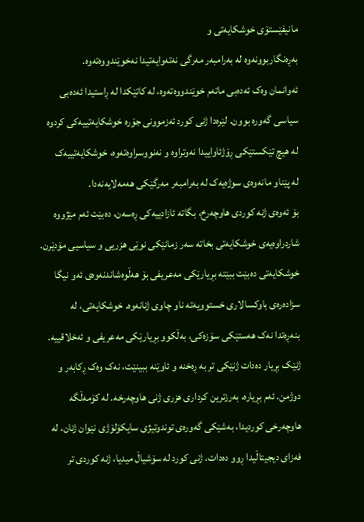مانیفێستۆی خوشکایەتی و
بەڕەنگاربوونەوە لە بەرامبەر مەرگی نەتەوایەتیدا نەخوێندووەتەوە.
ئەوانمان وەک ئەدەبی ماتەم خوێندووەتەوە، لە کاتێکدا لە ڕاستیدا ئەدەبی
سیاسی گەورە بوون. لێرەدا ژنی کورد ئەزموونی جۆرە خوشکایەتییەکی کردوە
لە هیچ تێکستێکی ڕۆژئاواییدا نەوتراوە و نەنووسراوەتەوە، خوشکایەتییەک
لە پێناو مانەوەی سوژەیەک لە بەرامبەر مەرگێکی هەمەلایەنەدا.
بۆ ئەوەی ژنە کوردی هاوچەرخ، بگاتە ئازادییەکی ڕەسەن، دەبێت ئەم مێژووە
شاردراوەیەی خوشکایەتی بخاتە سەر زمانێکی نوێی هزریی و سیاسیی مۆدێرن.
خوشکایەتی دەبێت ببێتە بڕیارێکی مەعریفی بۆ هەڵوەشاندنەوەی ئەو نیگا
سزادەرەی باوکسالاری خستوویەتە ناو چاوی ژنانەوە. خوشکایەتی، لە
بنەڕەتدا نەک هەستێکی سۆزەکی، بەڵکوو بڕیارێکی مەعریفی و ئەخلاقییە.
ژنێک بڕیار دەدات ژنێکی تر بە ڕەخنە و ئاوێنە ببینێت، نەک وەک ڕکابەر و
دوژمن. ئەم بڕیارە، بەرزترین کرداری هزری ژنی هاوچەرخە. لە کۆمەڵگە
هاوچەرخی کوردیدا، بەشێکی گەورەی توندوتیژی سایکۆلۆژی نێوان ژنان، لە
فەزای دیجیتاڵیدا ڕوو دەدات. ژنی کورد لە سۆشیاڵ میدیا، ژنە کوردی تر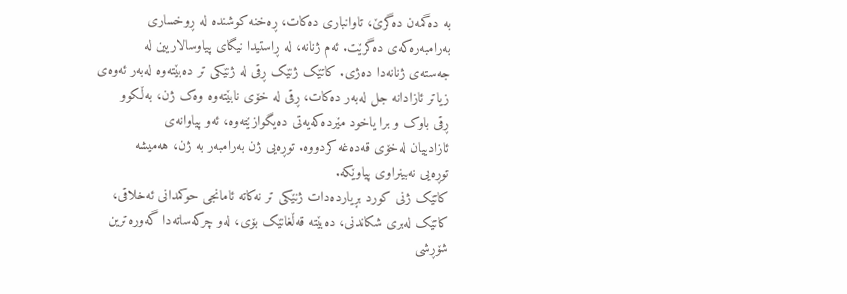بە دەگمەن دەگرێ، تاوانباری دەکات، ڕەخنە کوشندە لە ڕوخساری
بەرامبەرەکەی دەگرێت. ئەم ژنانە، لە ڕاستیدا نیگای پیاوسالاریین لە
جەستەی ژنانەدا دەژی. کاتێک ژنێک ڕقی لە ژنێکی تر دەبێتەوە لەبەر ئەوەی
زیاتر ئازادانە جل لەبەر دەکات، ڕقی لە خۆی نابێتەوە وەک ژن، بەڵکوو
ڕقی باوک و برا یاخود مێردەکەیەتی دەیگوازێتەوە، ئەو پیاوانەی
ئازادییان لەخۆی قەدەغە کردووە. توڕەیی ژن بەرامبەر بە ژن، هەمیشە
توڕەیی نەبینراوی پیاوێکە.
کاتێک ژنی کورد بڕیاردەدات ژنێکی تر نەکاتە ئامانجی حوکمدانی ئەخلاقی،
کاتێک لەبری شکاندنی، دەبێتە قەڵغانێک بۆی، لەو چرکەساتەدا گەورەترین
شۆڕشی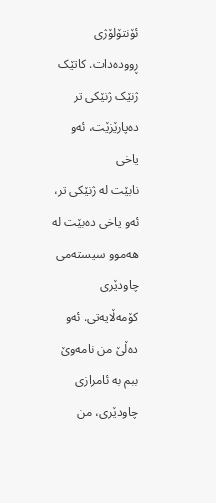ئۆنتۆلۆژی ڕوودەدات. کاتێک ژنێک ژنێکی تر دەپارێزێت، ئەو یاخی
نابێت لە ژنێکی تر، ئەو یاخی دەبێت لە هەموو سیستەمی چاودێری
کۆمەڵایەتی. ئەو دەڵێ من نامەوێ ببم بە ئامرازی چاودێری، من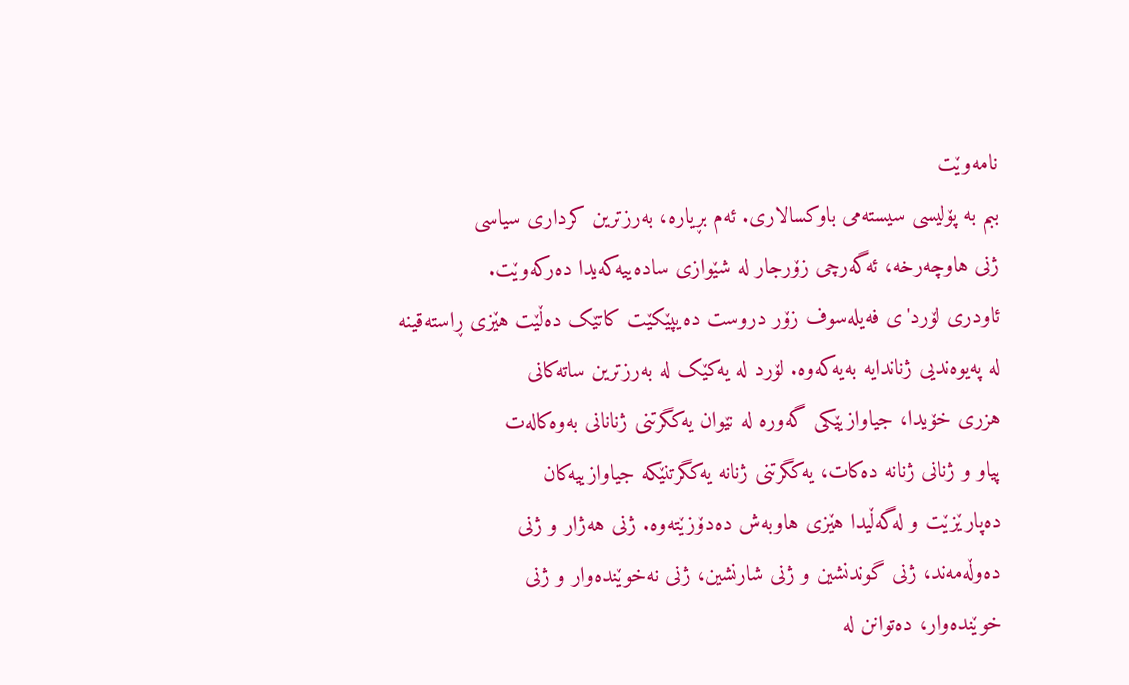نامەوێت
ببم بە پۆلیسی سیستەمی باوکسالاری. ئەم بڕیارە، بەرزترین کرداری سیاسی
ژنی هاوچەرخە، ئەگەرچی زۆرجار لە شێوازی سادەییەکەیدا دەرکەوێت.
ئاودری لۆرد'ی فەیلەسوف زۆر دروست دەیپێکێت کاتێک دەڵێت هێزی ڕاستەقینە
لە پەیوەندیی ژناندایە بەیەکەوە. لۆرد لە یەکێک لە بەرزترین ساتەکانی
هزری خۆیدا، جیاوازیێکی گەورە لە نێوان یەکگرتنی ژنانانی بەوەکالەت
پیاو و ژنانی ژنانە دەکات، یەکگرتنی ژنانە یەکگرتنێکە جیاوازییەکان
دەپارێزێت و لەگەڵیدا هێزی هاوبەش دەدۆزێتەوە. ژنی هەژار و ژنی
دەوڵەمەند، ژنی گوندنشین و ژنی شارنشین، ژنی نەخوێندەوار و ژنی
خوێندەوار، دەتوانن لە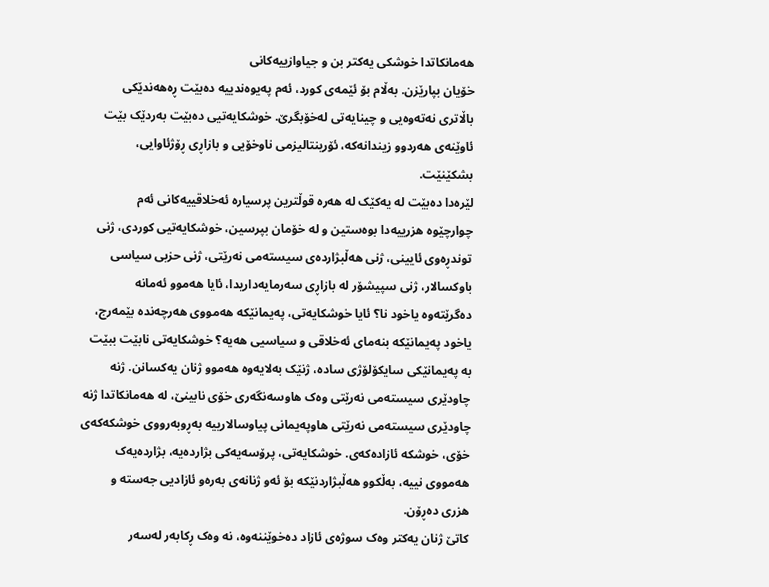هەمانکاتدا خوشکی یەکتر بن و جیاوازییەکانی
خۆیان بپارێزن. بەڵام بۆ ئێمەی کورد، ئەم پەیوەندییە دەبێت ڕەهەندێکی
باڵاتری نەتەوەیی و چینایەتی لەخۆبگرێ. خوشکایەتیی دەبێت بەردێک بێت
ئاوێنەی هەردوو زیندانەکە، ئۆرینتالیزمی ناوخۆیی و بازاڕی ڕۆژئاوایی،
بشکێنێت.
لێرەدا دەبێت لە یەکێک لە هەرە قوڵترین پرسیارە ئەخلاقییەکانی ئەم
چوارچێوە هزرییەدا بوەستین و لە خۆمان بپرسین، خوشکایەتیی کوردی، ژنی
توندڕەوی ئایینی، ژنی هەڵبژاردەی سیستەمی نەرێتی، ژنی حزبی سیاسی
باوکسالار، ژنی سپیشۆر لە بازاڕی سەرمایەداریدا، ئایا هەموو ئەمانە
دەگرێتەوە یاخود نا؟ ئایا خوشکایەتی، پەیمانێکە هەمووی هەرچەندە بێمەرج،
یاخود پەیمانێکە بنەمای ئەخلاقی و سیاسیی هەیە؟ خوشکایەتی نابێت ببێت
بە پەیمانێکی سایکۆلۆژی سادە، ژنێک بەلایەوە هەموو ژنان یەکسانن. ژنە
چاودێری سیستەمی نەرێتی وەک هاوسەنگەری خۆی نابینێ، لە هەمانکاتدا ژنە
چاودێری سیستەمی نەرێتی هاوپەیمانی پیاوسالارییە بەڕوبەرووی خوشکەکەی
خۆی، خوشکە ئازادەکەی. خوشکایەتی، پرۆسەیەکی بژاردەیە، بژاردەیەک
هەمووی نییە، بەڵکوو هەڵبژاردنێکە بۆ ئەو ژنانەی بەرەو ئازادیی جەستە و
هزری دەڕۆن.
کاتێ ژنان یەکتر وەک سوژەی ئازاد دەخوێننەوە، نە وەک ڕکابەر لەسەر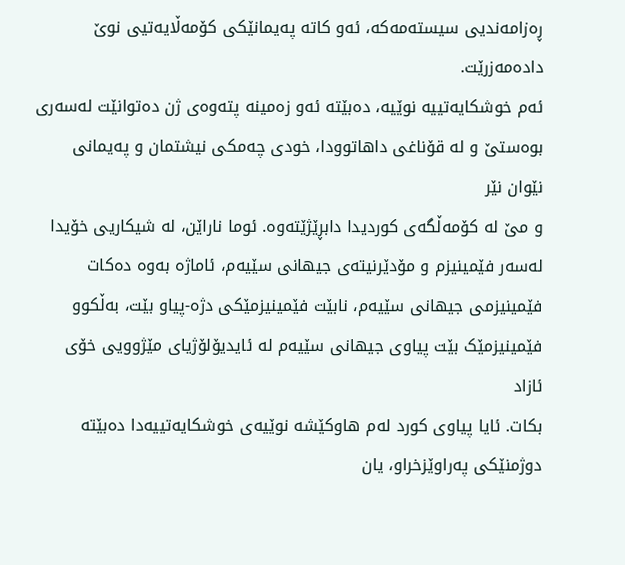ڕەزامەندیی سیستەمەکە، ئەو کاتە پەیمانێکی کۆمەڵایەتیی نوێ دادەمەزرێت.
ئەم خوشکایەتییە نوێیە، دەبێتە ئەو زەمینە پتەوەی ژن دەتوانێت لەسەری
بوەستێ و لە قۆناغی داهاتوودا، خودی چەمکی نیشتمان و پەیمانی نێوان نێر
و مێ لە کۆمەڵگەی کوردیدا دابڕێژێتەوە. ئوما ناراێن، لە شیکاریی خۆیدا
لەسەر فێمینیزم و مۆدێرنیتەی جیهانی سێیەم، ئاماژە بەوە دەکات
فێمینیزمی جیهانی سێیەم، نابێت فێمینیزمێکی دژە-پیاو بێت، بەڵکوو
فێمینیزمێک بێت پیاوی جیهانی سێیەم لە ئایدیۆلۆژیای مێژوویی خۆی ئازاد
بکات. ئایا پیاوی کورد لەم هاوکێشە نوێیەی خوشکایەتییەدا دەبێتە
دوژمنێکی پەراوێزخراو، یان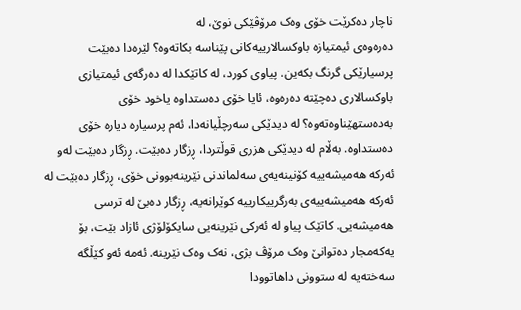ناچار دەکرێت خۆی وەک مرۆڤێکی نوێ، لە
دەرەوەی ئیمتیازە باوکسالارییەکانی پێناسە بکاتەوە؟ لێرەدا دەبێت
پرسیارێکی گرنگ بکەین. پیاوی کورد، لە کاتێکدا لە دەرگەی ئیمتیازی
باوکسالاری دەچێتە دەرەوە، ئایا خۆی دەستداوە یاخود خۆی
بەدەستهێناوەتەوە؟ لە دیدێکی سەرچڵیانەدا، ئەم پرسیارە دیارە خۆی
دەستداوە. بەڵام لە دیدێکی هزری قوڵتردا، ڕزگار دەبێت. ڕزگار دەبێت لەو
ئەرکە هەمیشەییە کۆنینەیەی سەلماندنی نێرینەبوونی خۆی، ڕزگار دەبێت لە
ئەرکە هەمیشەییەی بەرگرییکارییە کوێرانەیە، ڕزگار دەبێ لە ترسی
هەمیشەیی. کاتێک پیاو لە ئەرکی نێرینەیی سایکۆلۆژی ئازاد بێت، بۆ
یەکەمجار دەتوانێ وەک مرۆڤ بژی، نەک وەک نێرینە. ئەمە ئەو کێڵگە
سەختەیە لە ستوونی داهاتوودا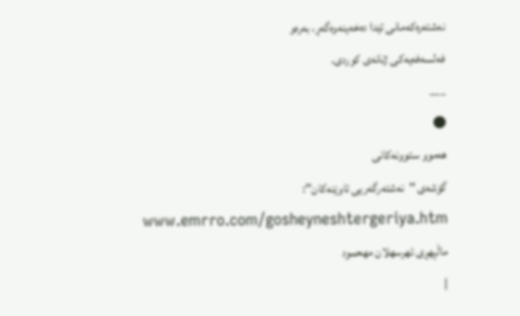نەشتەرەکەمانی تێدا دەخەینەوەگەڕ، بەرەو
فەلسەفەیەکی ژنانەی کوردی.
___
●
هەموو ستوونەکانی
گۆشەی ''نەشتەرگەریی ئاوێنەکان'':
www.emrro.com/gosheyneshtergeriya.htm
ماڵپهڕی ئهرسهلان مهحمود
|